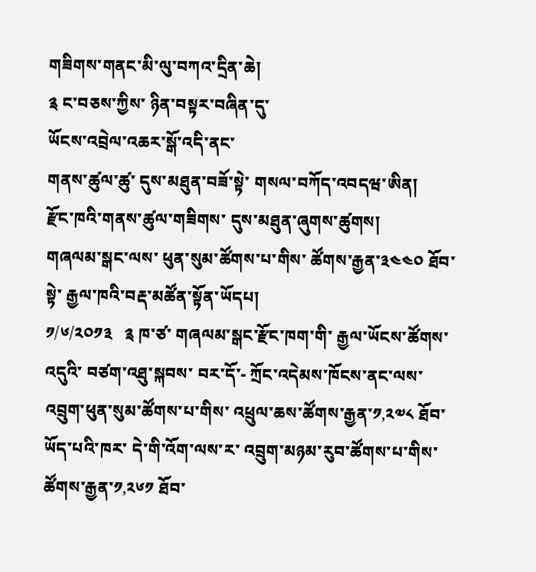གཟིགས་གནང་མི་ལུ་བཀའ་དྲིན་ཆེ།
༉ ང་བཅས་ཀྱིས་ ཉིན་བསྟར་བཞིན་དུ་
ཡོངས་འབྲེལ་འཆར་སྒོ་འདི་ནང་
གནས་ཚུལ་ཚུ་ དུས་མཐུན་བཟོ་སྟེ་ གསལ་བཀོད་འབདཝ་ཨིན།
རྫོང་ཁའི་གནས་ཚུལ་གཟིགས་ དུས་མཐུན་ཞུགས་ཚུགས།
གཞལམ་སྒང་ལས་ ཕུན་སུམ་ཚོགས་པ་གིས་ ཚོགས་རྒྱན་༣༤༤༠ ཐོབ་སྟེ་ རྒྱལ་ཁའི་བརྡ་མཚོན་སྟོན་ཡོདཔ།
༡/༦/༢༠༡༣   ༉ ཁ་ཙ་ གཞལམ་སྒང་རྫོང་ཁག་གི་ རྒྱལ་ཡོངས་ཚོགས་འདུའི་ བཙག་འཐུ་སྐབས་ བར་དོ་- ཀྲོང་འདེམས་ཁོངས་ནང་ལས་ འབྲུག་ཕུན་སུམ་ཚོགས་པ་གིས་ འཕྲུལ་ཆས་ཚོགས་རྒྱན་༡,༢༧༨ ཐོབ་ཡོད་པའི་ཁར་ དེ་གི་འོག་ལས་ར་ འབྲུག་མཉམ་རུབ་ཚོགས་པ་གིས་ ཚོགས་རྒྱན་༡,༢༦༡ ཐོབ་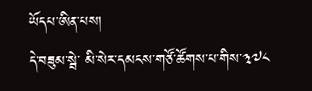ཡོདཔ་ཨིན་པས།
དེ་བཟུམ་སྦེ་ མི་སེར་དམངས་གཙོ་ཚོགས་པ་གིས་༣༧༨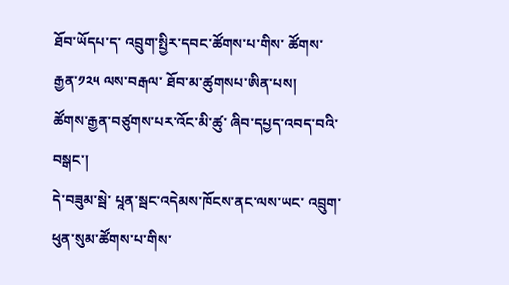ཐོབ་ཡོདཔ་ད་ འབྲུག་སྤྱིར་དབང་ཚོགས་པ་གིས་ ཚོགས་རྒྱན་༡༢༥ ལས་བརྒལ་ ཐོབ་མ་ཚུགསཔ་ཨིན་པས།
ཚོགས་རྒྱན་བཙུགས་པར་འོང་མི་ཚུ་ ཞིབ་དཔྱད་འབད་བའི་བསྒང་།
དེ་བཟུམ་སྦེ་ པཱན་སྦང་འདེམས་ཁོངས་ནང་ལས་ཡང་ འབྲུག་ཕུན་སུམ་ཚོགས་པ་གིས་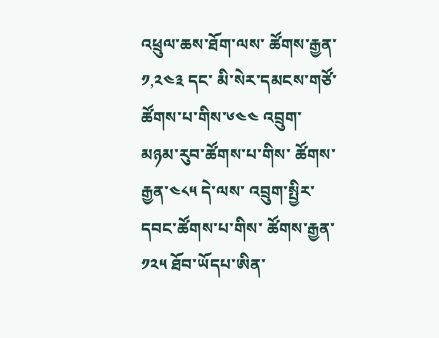འཕྲུལ་ཆས་ཐོག་ལས་ ཚོགས་རྒྱན་༡,༢༤༣ དང་ མི་སེར་དམངས་གཙོ་ཚོགས་པ་གིས་༦༤༤ འབྲུག་མཉམ་རུབ་ཚོགས་པ་གིས་ ཚོགས་རྒྱན་༤༨༥ དེ་ལས་ འབྲུག་སྤྱིར་དབང་ཚོགས་པ་གིས་ ཚོགས་རྒྱན་༡༢༥ ཐོབ་ཡོདཔ་ཨིན་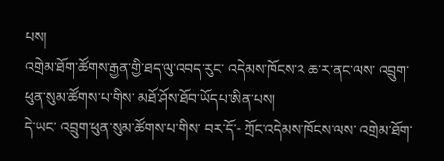པས།
འགྲེམ་ཐོག་ཚོགས་རྒྱན་གྱི་ཐད་ལུ་འབད་རུང་ འདེམས་ཁོངས་༢ ཆ་ར་ནང་ལས་ འབྲུག་ཕུན་སུམ་ཚོགས་པ་གིས་ མཐོ་ཤོས་ཐོབ་ཡོདཔ་ཨིན་པས།
དེ་ཡང་ འབྲུག་ཕུན་སུམ་ཚོགས་པ་གིས་ བར་དོ་- ཀྲོང་འདེམས་ཁོངས་ལས་ འགྲེམ་ཐོག་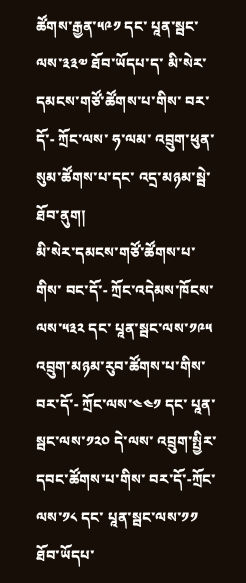ཚོགས་རྒྱན་༥༩༡ དང་ པཱན་སྦང་ལས་༣༣༧ ཐོབ་ཡོདཔ་ད་ མི་སེར་དམངས་གཙོ་ཚོགས་པ་གིས་ བར་དོ་- ཀྲོང་ལས་ ཧ་ལམ་ འབྲུག་ཕུན་སུམ་ཚོགས་པ་དང་ འདྲ་མཉམ་སྦེ་ཐོབ་ནུག།
མི་སེར་དམངས་གཙོ་ཚོགས་པ་གིས་ བང་དོ་- ཀྲོང་འདེམས་ཁོངས་ལས་༥༣༢ དང་ པཱན་སྦང་ལས་༡༩༥ འབྲུག་མཉམ་རུབ་ཚོགས་པ་གིས་ བར་དོ་- ཀྲོང་ལས་༤༤༡ དང་ པཱན་སྦང་ལས་༡༢༠ དེ་ལས་ འབྲུག་སྤྱིར་དབང་ཚོགས་པ་གིས་ བར་དོ་-ཀྲོང་ལས་༡༨ དང་ པཱན་སྦང་ལས་༡༡ ཐོབ་ཡོདཔ་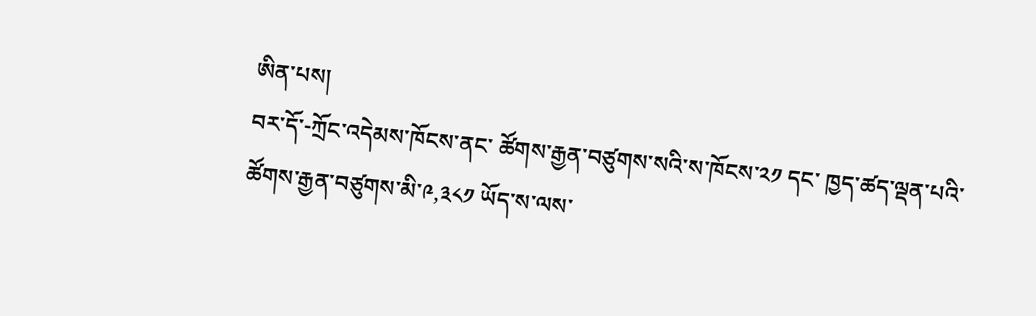ཨིན་པས།
བར་དོ་-ཀྲོང་འདེམས་ཁོངས་ནང་ ཚོགས་རྒྱན་བཙུགས་སའི་ས་ཁོངས་༢༡ དང་ ཁྱད་ཚད་ལྡན་པའི་ ཚོགས་རྒྱན་བཙུགས་མི་༩,༣༨༡ ཡོད་ས་ལས་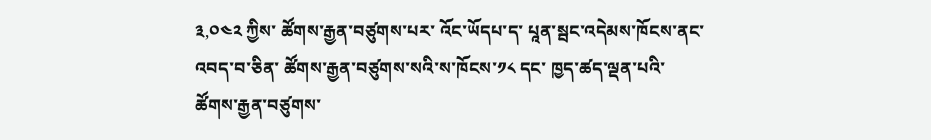༣,༠༤༢ ཀྱིས་ ཚོགས་རྒྱན་བཙུགས་པར་ འོང་ཡོདཔ་ད་ པཱན་སྦང་འདེམས་ཁོངས་ནང་འབད་བ་ཅིན་ ཚོགས་རྒྱན་བཙུགས་སའི་ས་ཁོངས་༡༨ དང་ ཁྱད་ཚད་ལྡན་པའི་ ཚོགས་རྒྱན་བཙུགས་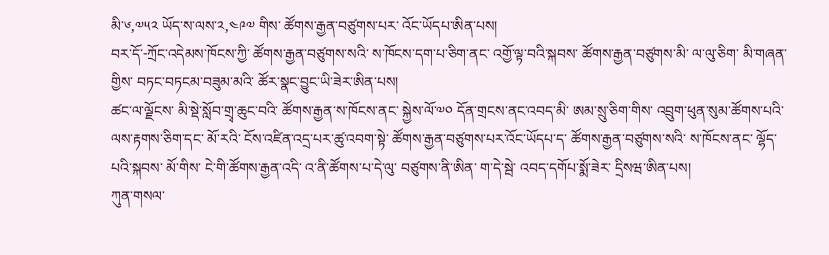མི་༦,༧༥༢ ཡོད་ས་ལས་༢,༤༩༧ གིས་ ཚོགས་རྒྱན་བཙུགས་པར་ འོང་ཡོདཔ་ཨིན་པས།
བར་དོ་-ཀྲོང་འདེམས་ཁོངས་ཀྱི་ ཚོགས་རྒྱན་བཙུགས་སའི་ ས་ཁོངས་དག་པ་ཅིག་ནང་ འགྱོ་ལྟ་བའི་སྐབས་ ཚོགས་རྒྱན་བཙུགས་མི་ ལ་ལུ་ཅིག་ མི་གཞན་གྱིས་ བཏང་བཏངམ་བཟུམ་མའི་ ཚོར་སྣང་བྱུང་ཡི་ཟེར་ཨིན་པས།
ཚང་ལ་ལྗོངས་ མི་སྡེ་སློབ་གྲྭ་ཆུང་བའི་ ཚོགས་རྒྱན་ས་ཁོངས་ནང་ སྐྱེས་ལོ་༧༠ དོན་གྲངས་ནང་འབད་མི་ ཨམ་སྲུ་ཅིག་གིས་ འབྲུག་ཕུན་སུམ་ཚོགས་པའི་ ལས་རྟགས་ཅིག་དང་ མོ་རའི་ ངོས་འཛིན་འདྲ་པར་ཚུ་འབག་སྟེ་ ཚོགས་རྒྱན་བཙུགས་པར་འོང་ཡོདཔ་ད་ ཚོགས་རྒྱན་བཙུགས་སའི་ ས་ཁོངས་ནང་ ལྷོད་པའི་སྐབས་ མོ་གིས་ ངེ་གི་ཚོགས་རྒྱན་འདི་ འ་ནི་ཚོགས་པ་དེ་ལུ་ བཙུགས་ནི་ཨིན་ ག་དེ་སྦེ་ འབད་དགོཔ་སྨོ་ཟེར་ དྲིསཝ་ཨིན་པས།
ཀུན་གསལ་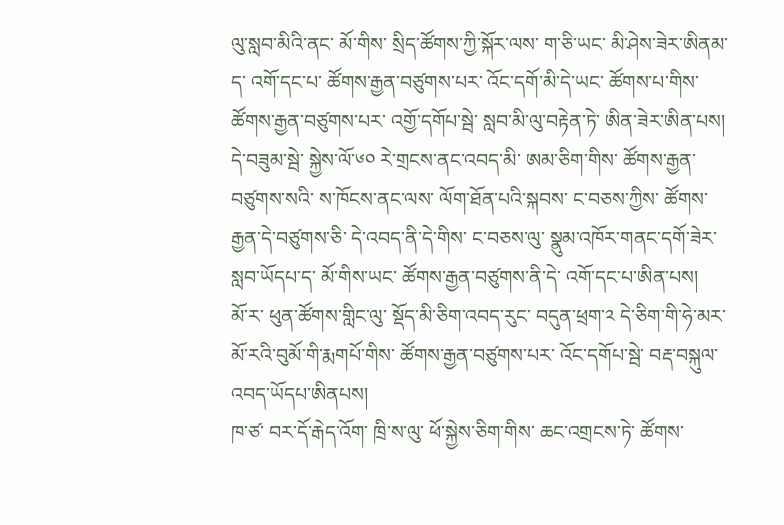ལུ་སླབ་མིའི་ནང་ མོ་གིས་ སྲིད་ཚོགས་ཀྱི་སྐོར་ལས་ ག་ཅི་ཡང་ མི་ཤེས་ཟེར་ཨིནམ་ད་ འགོ་དང་པ་ ཚོགས་རྒྱན་བཙུགས་པར་ འོང་དགོ་མི་དེ་ཡང་ ཚོགས་པ་གིས་ ཚོགས་རྒྱན་བཙུགས་པར་ འགྱོ་དགོཔ་སྦེ་ སླབ་མི་ལུ་བརྟེན་ཏེ་ ཨིན་ཟེར་ཨིན་པས།
དེ་བཟུམ་སྦེ་ སྐྱེས་ལོ་༦༠ རེ་གྲངས་ནང་འབད་མི་ ཨམ་ཅིག་གིས་ ཚོགས་རྒྱན་བཙུགས་སའི་ ས་ཁོངས་ནང་ལས་ ལོག་ཐོན་པའི་སྐབས་ ང་བཅས་ཀྱིས་ ཚོགས་རྒྱན་དེ་བཙུགས་ཅི་ དེ་འབད་ནི་དེ་གིས་ ང་བཅས་ལུ་ སྣུམ་འཁོར་གནང་དགོ་ཟེར་ སླབ་ཡོདཔ་ད་ མོ་གིས་ཡང་ ཚོགས་རྒྱན་བཙུགས་ནི་དེ་ འགོ་དང་པ་ཨིན་པས།
མོ་ར་ ཕུན་ཚོགས་གླིང་ལུ་ སྡོད་མི་ཅིག་འབད་རུང་ བདུན་ཕྲག་༢ དེ་ཅིག་གི་ཧེ་མར་ མོ་རའི་བུམོ་གི་རྨགཔོ་གིས་ ཚོགས་རྒྱན་བཙུགས་པར་ འོང་དགོཔ་སྦེ་ བརྡ་བསྐུལ་འབད་ཡོདཔ་ཨིནཔས།
ཁ་ཙ་ བར་དོ་རྒེད་འོག་ ཁྲི་ས་ལུ་ ཕོ་སྐྱེས་ཅིག་གིས་ ཆང་འགྲངས་ཏེ་ ཚོགས་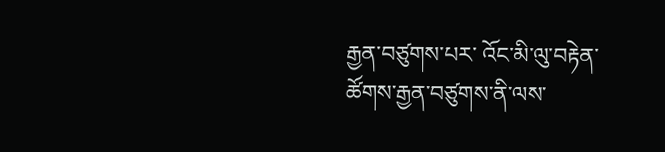རྒྱན་བཙུགས་པར་ འོང་མི་ལུ་བརྟེན་ ཚོགས་རྒྱན་བཙུགས་ནི་ལས་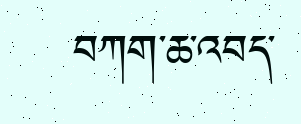བཀག་ཆ་འབད་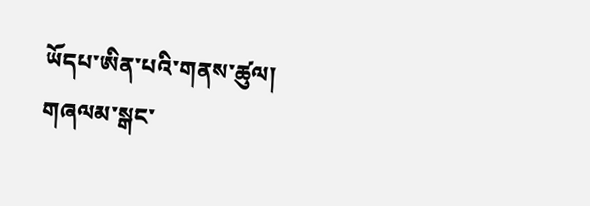ཡོདཔ་ཨིན་པའི་གནས་ཚུལ།
གཞལམ་སྒང་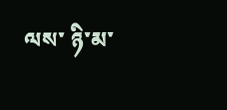ལས་ ཉི་མ་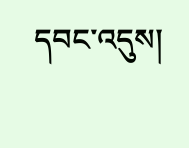དབང་འདུས།